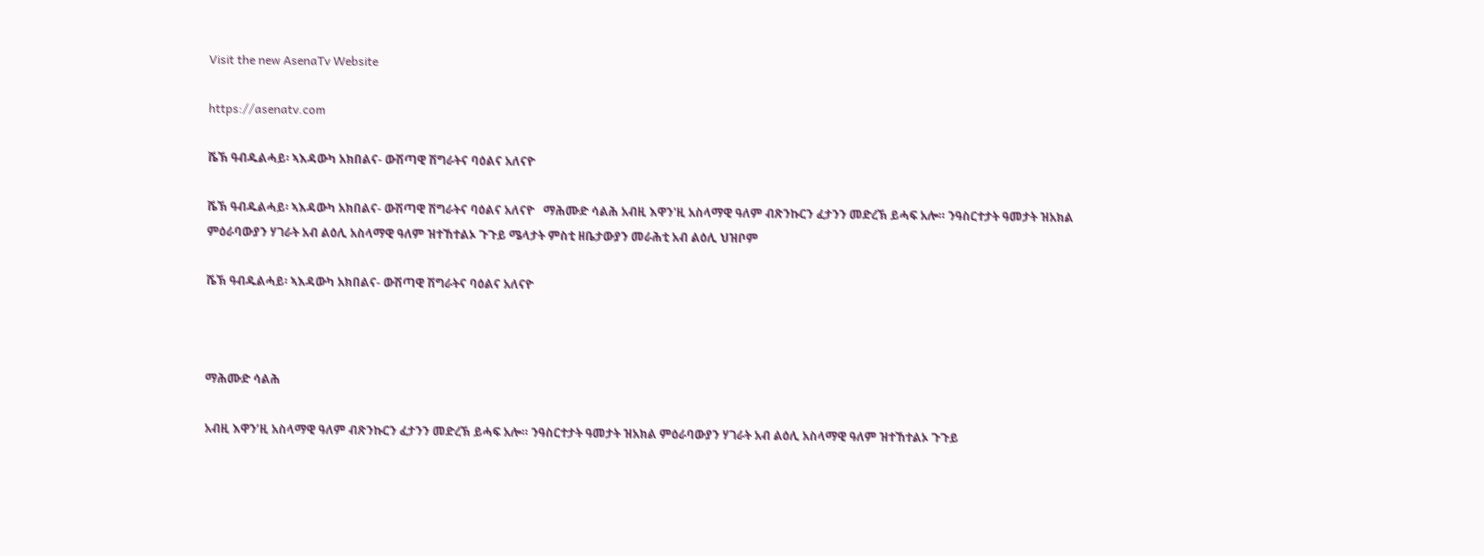Visit the new AsenaTv Website

https://asenatv.com

ሼኽ ዓብዱልሓይ፡ ኣእዳውካ አክበልና- ውሽጣዊ ሽግራትና ባዕልና አለናዮ

ሼኽ ዓብዱልሓይ፡ ኣእዳውካ አክበልና- ውሽጣዊ ሽግራትና ባዕልና አለናዮ   ማሕሙድ ሳልሕ አብዚ እዋን'ዚ አስላማዊ ዓለም ብጽንኩርን ፈታንን መድረኽ ይሓፍ አሎ። ንዓስርተታት ዓመታት ዝአክል ምዕራባውያን ሃገራት አብ ልዕሊ አስላማዊ ዓለም ዝተኸተልኦ ጉጉይ ሜላታት ምስቲ ዘቤታውያን መራሕቲ አብ ልዕሊ ህዝቦም

ሼኽ ዓብዱልሓይ፡ ኣእዳውካ አክበልና- ውሽጣዊ ሽግራትና ባዕልና አለናዮ



ማሕሙድ ሳልሕ

አብዚ እዋን’ዚ አስላማዊ ዓለም ብጽንኩርን ፈታንን መድረኽ ይሓፍ አሎ። ንዓስርተታት ዓመታት ዝአክል ምዕራባውያን ሃገራት አብ ልዕሊ አስላማዊ ዓለም ዝተኸተልኦ ጉጉይ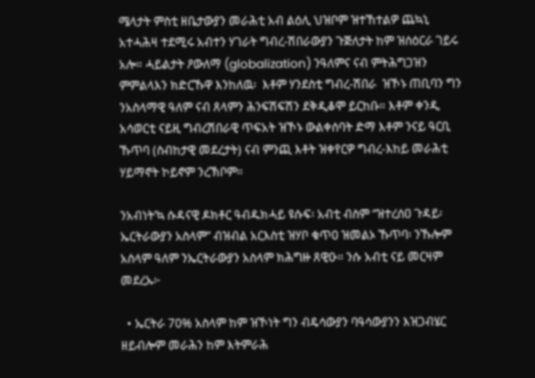ሜላታት ምስቲ ዘቤታውያን መራሕቲ አብ ልዕሊ ህዝቦም ዝተኸተልዎ ጨኳኒ አተሓሕዛ ተደሚሩ አብተን ሃገራት ግብረ-ሽበራውያን ጉጅለታት ከም ዝሰዕርራ ገይሩ አሎ። ሓይልታት ዖውለማ (globalization) ንዓለምና ናብ ምትሕግጋዝን ምምልላእን ክድርኹዋ እንከለዉ፡  እቶም ሃንደስቲ ግብረ-ሽበራ  ዝኾኑ ጠቢባን ግን ንአስላማዊ ዓለም ናብ ጸላምን ሕንፍሽፍሽን ደቅዲቆሞ ይርከቡ። እቶም ቀንዲ አሳወርቲ ናይዚ ግብረሽበራዊ ጥፍአት ዝኾኑ ውልቀሰባት ድማ እቶም ንናይ ዓርቢ ኹጥባ (ስብከታዊ መደረታት) ናብ ምንጪ እቶት ዝቀየርዎ ግብረ-እከይ መራሕቲ ሃይማኖት ኮይኖም ንረኽቦም።

ንአብነት’ኳ ሱዳናዊ ዶክቶር ዓብዱክሓይ ዩሱፍ፡ አብቲ ብስም “ዝተረሰዐ ጉዳይ፡ ኤርትራውያን አስላም” ብዝብል አርእስቲ ዝሃቦ ቁጥዐ ዝመልኦ ኹጥባ፡ ንኹሎም አስላም ዓለም ንኤርትራውያን አስላም ክሕግዙ ጸዊዑ። ንሱ አብቲ ናይ መርዛም መደረኡ፦

  • ኤርትራ 70% አስላም ከም ዝኾነት ግን ብዴሳውያን ባዓሳውያንን እዝጋብሄር ዘይብሎም መራሕን ከም እትምራሕ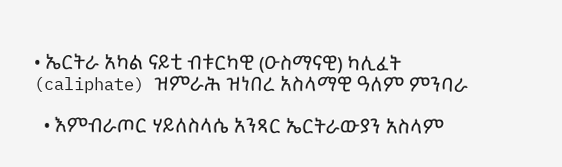• ኤርትራ አካል ናይቲ ብቱርካዊ (ዑስማናዊ) ካሊፈት (caliphate) ዝምራሕ ዝነበረ አስላማዊ ዓለም ምንባራ

  • እምብራጦር ሃይለስላሴ አንጻር ኤርትራውያን አስላም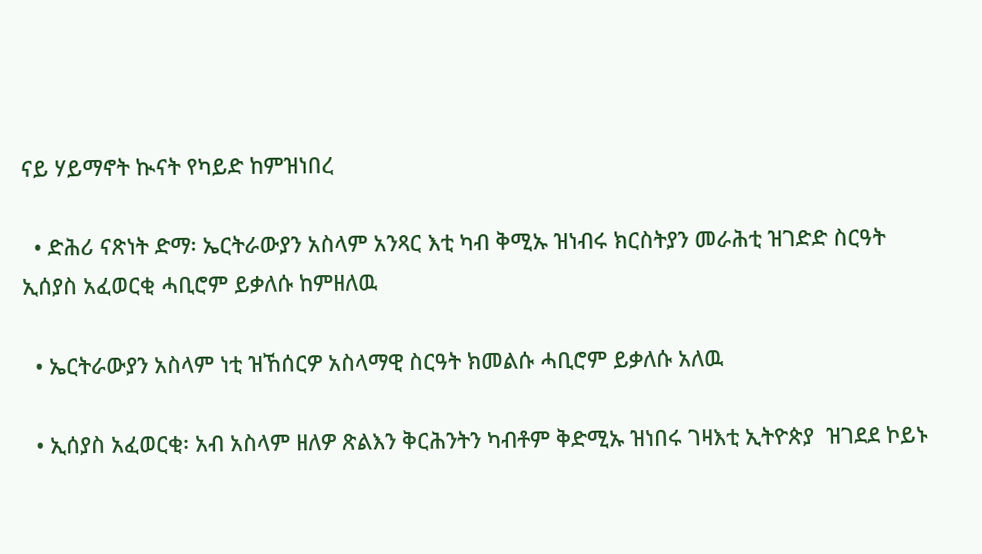ናይ ሃይማኖት ኲናት የካይድ ከምዝነበረ

  • ድሕሪ ናጽነት ድማ፡ ኤርትራውያን አስላም አንጻር እቲ ካብ ቅሚኡ ዝነብሩ ክርስትያን መራሕቲ ዝገድድ ስርዓት ኢሰያስ አፈወርቂ ሓቢሮም ይቃለሱ ከምዘለዉ

  • ኤርትራውያን አስላም ነቲ ዝኸሰርዎ አስላማዊ ስርዓት ክመልሱ ሓቢሮም ይቃለሱ አለዉ

  • ኢሰያስ አፈወርቂ፡ አብ አስላም ዘለዎ ጽልእን ቅርሕንትን ካብቶም ቅድሚኡ ዝነበሩ ገዛእቲ ኢትዮጵያ  ዝገደደ ኮይኑ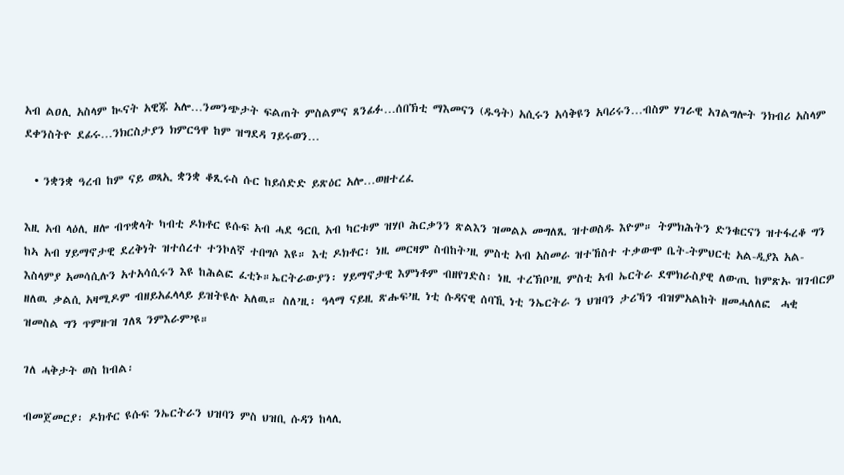አብ ልዐሊ አስላም ኲናት አዊጁ አሎ…ንመንጭታት ፍልጠት ምስልምና ጸንፊፉ…ሰበኽቲ ማእመናን (ዱዓት) አሲሩን አሳቅዩን አባሪሩን…ብስም ሃገራዊ አገልግሎት ንክብሪ አስላም ደቀንስትዮ ደፊሩ…ንክርስታያን ክምርዓዋ ከም ዝግደዳ ገይሩወን…

  • ንቋንቋ ዓረብ ከም ናይ ወጻኢ ቋንቋ ቆጺሩስ ሱር ከይሰድድ ይጽዕር አሎ…ወዘተረፈ

እዚ አብ ላዕሊ ዘሎ ብጥቋላት ካብቲ ዶክቶር ዩሱፍ አብ ሓደ ዓርቢ አብ ካርቱም ዝሃቦ ሕርቃንን ጽልእን ዝመልኦ መግለጺ ዝተወስዱ እዮም። ትምክሕትን ድንቁርናን ዝተፋረቆ ግን ከኣ አብ ሃይማኖታዊ ደረቅነት ዝተሰረተ ተንኮለኛ ተበግሶ እዩ። እቲ ዶክቶር፡ ነዚ መርዛም ስብከት’ዚ ምስቲ አብ አስመራ ዝተኸስተ ተቃውሞ ቤት-ትምህርቲ አል-ዲያእ አል-እስላምያ አመሳሲሉን አተአሳሲሩን እዩ ከሕልፎ ፈቲኑ።ኤርትራውያን፡ ሃይማኖታዊ እምነቶም ብዘየገድስ፡ ነዚ ተረኽቦ’ዚ ምስቲ አብ ኤርትራ ደሞክራስያዊ ለውጢ ከምጽኡ ዝገብርዎ ዘለዉ ቃልሲ አዛሚዶም ብዘይአፈላላይ ይዝትዩሉ አለዉ። ስለ’ዚ፡ ዓላማ ናይዚ ጽሑፍ’ዚ ነቲ ሱዳናዊ ሰባኺ ነቲ ንኤርትራ ን ህዝባን ታሪኻን ብዝምአልከት ዘመሓለለፎ  ሓቂ ዝመስል ግን ጥምዙዝ ገለጻ ንምእራም’ዩ።

ገለ ሓቅታት ወስ ከብል፡

ብመጀመርያ፡ ዶክቶር ዩሱፍ ንኤርትራን ህዝባን ምስ ህዝቢ ሱዳን ከላሊ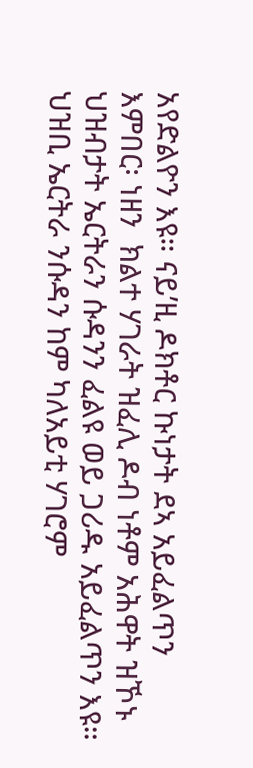አየድልዮን እዩ። ናይ’ዚ ዶክቶር ኩነታት ደኣ አይፈልጥን እምበር፡ ነዘን  ክልተ ሃገራት ዝፈሊ ዶብ ነቶም አሕዋት ዝኾኑ ህዝብታት ኤርትራን ሱዳንን ፈልዩ ወይ ጋሪዱ አይፈልጥን እዩ። ህዝቢ ኤርትራ ንሱዳን ከም ካለአይቲ ሃገሮም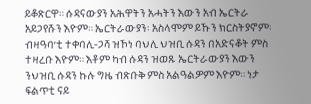ይቆጽርዋ። ሱዳናውያን አሕዋትን አሓትን እውን አብ ኤርትራ አይጋየሹን እዮም። ኤርትራውያን፡ አስላሞም ይኹን ክርስትያኖም፡ ብዛዓባ’ቲ ተቀባሊ-ጋሻ ዝኾነ ባህሊ ህዝቢ ሱዳን በአድናቆት ምስ ተዛረቡ እዮም። እቶም ካብ ሱዳን ዝወጹ ኤርትራውያን እውን ንህዝቢ ሱዳን ኩሉ ግዜ ብጽቡቅ ምስ አልዓልዎም እዮም። ነታ ፍልጥቲ ናይ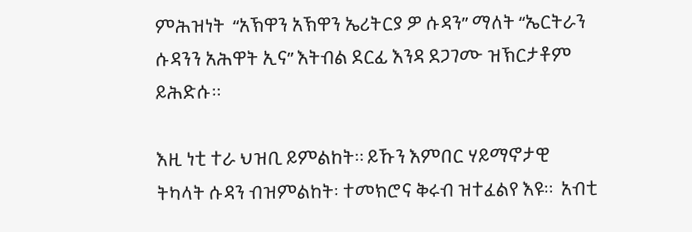ምሕዝነት  “አኽዋን አኽዋን ኤሪትርያ ዎ ሱዳን” ማለት “ኤርትራን ሱዳንን አሕዋት ኢና” እትብል ደርፊ እንዳ ደጋገሙ ዝኽርታቶም ይሕድሱ።

እዚ ነቲ ተራ ህዝቢ ይምልከት። ይኹን እምበር ሃይማኖታዊ ትካላት ሱዳን ብዝምልከት፡ ተመክሮና ቅሩብ ዝተፈልየ እዩ።  አብቲ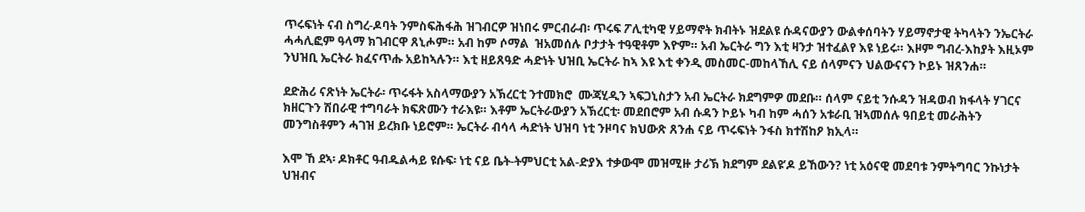ጥሩፍነት ናብ ስግረ-ዶባት ንምስፍሕፋሕ ዝገብርዎ ዝነበሩ ምርብራብ፡ ጥሩፍ ፖሊቲካዊ ሃይማኖት ክብትኑ ዝደልዩ ሱዳናውያን ውልቀሰባትን ሃይማኖታዊ ትካላትን ንኤርትራ ሓሓሊፎም ዓላማ ክገብርዋ ጸኒሖም። አብ ከም ሶማል  ዝአመሰሉ ቦታታት ተዓዊቶም እዮም። አብ ኤርትራ ግን እቲ ዛንታ ዝተፈልየ እዩ ነይሩ። እዞም ግብረ-እከያት እዚኦም ንህዝቢ ኤርትራ ክፈናጥሑ አይከኣሉን። እቲ ዘይጸዓድ ሓድነት ህዝቢ ኤርትራ ከኣ እዩ እቲ ቀንዲ መስመር-መከላኸሊ ናይ ሰላምናን ህልውናናን ኮይኑ ዝጸንሐ።

ደድሕሪ ናጽነት ኤርትራ፡ ጥሩፋት አስላማውያን አኽረርቲ ንተመክሮ  ሙጃሂዲን ኣፍጋኒስታን አብ ኤርትራ ክደግምዎ መደቡ። ሰላም ናይቲ ንሱዳን ዝዳወብ ክፋላት ሃገርና ክዘርጉን ሽበራዊ ተግባራት ክፍጽሙን ተራእዩ። እቶም ኤርትራውያን አኽረርቲ፡ መደበሮም አብ ሱዳን ኮይኑ ካብ ከም ሓሰን አቱራቢ ዝኣመሰሉ ዓበይቲ መራሕትን መንግስቶምን ሓገዝ ይረክቡ ነይሮም። ኤርትራ ብሳላ ሓድነት ህዝባ ነቲ ንዞባና ክህውጽ ጸንሐ ናይ ጥሩፍነት ንፋስ ክተሽከዖ ክኢላ።

እሞ ኸ ደኣ፡ ዶክቶር ዓብዱልሓይ ዩሱፍ፡ ነቲ ናይ ቤት-ትምህርቲ አል-ድያእ ተቃውሞ መዝሚዙ ታሪኽ ክደግም ደልዩ’ዶ ይኸውን? ነቲ አዕናዊ መደባቱ ንምትግባር ንኩነታት ህዝብና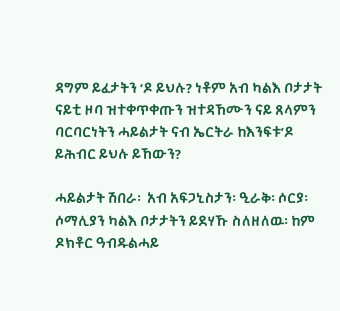ዳግም ይፈታትን ‘ዶ ይህሉ? ነቶም አብ ካልእ ቦታታት ናይቲ ዞባ ዝተቀጥቀጡን ዝተዳኸሙን ናይ ጸላምን ባርባርነትን ሓይልታት ናብ ኤርትራ ከእንፍቱ’ዶ ይሕብር ይህሉ ይኸውን?

ሓይልታት ሽበራ፡  አብ አፍጋኒስታን፡ ዒራቅ፡ ሶርያ፡ ሶማሊያን ካልእ ቦታታትን ይደሃኹ ስለዘለዉ፡ ከም ዶክቶር ዓብዱልሓይ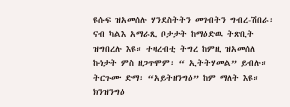ዩሱፍ ዝአመሰሉ ሃንደስትትን መገብትን ግብረ-ሽበራ፡ ናብ ካልእ አማራጺ ቦታታት ከማዕድዉ ትጽቢት ዝግበረሉ እዩ። ተዛረብቲ ትግረ ከምዚ ዝአመሰለ ኩነታት ምስ ዘጋጥሞም፡ “ ኢትትሃመል” ይብሉ። ትርጉሙ ድማ፡ “አይትዘንግዕ” ከም ማለት እዩ። ክንዝንግዕ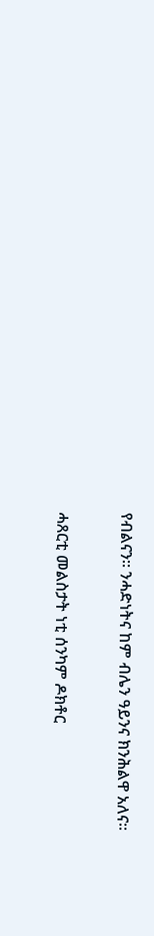የብልናን። ንሓድነትና ከም ብሌን ዓይንና ክንሕልዋ አለና።

ሓጸርቲ መልስታት ነቲ ሰንካም ዶክቶር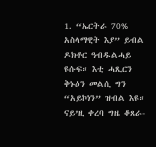1. “ኤርትራ 70% አስላማዊት እያ” ይብል ዶክቶር ዓብዱልሓይ ዩሱፍ። እቲ ሓጺርን ቅኑዕን መልሲ ግን “አይኮነን” ዝብል እዩ። ናይ’ዚ ቀረባ ግዜ ቆጸራ-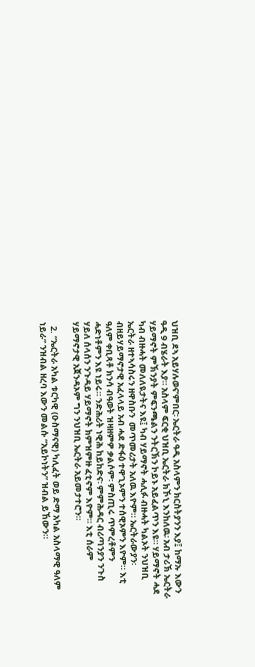ህዝቢ ደኣ አይሃሉወና’ምበር፡ ኤርትራ ዓዲ አስላምን ክርስትያንን እያ፤ ከማኡ እውን ዓዲ 9 ብሄራት እያ። አስላም ፍርቂ ህዝቢ ኤርትራ ክኾኒ እንከለዉ፡ አብ ታሪኽ ኤርትራ ሃይማኖት ምኽንያት ምፍንጫልን ንትርኽን ኮይኑ አይፈልጥን እዩ። ሃይማኖት ሓደ ካብ ብዙሓት መለለዪታትና እዩ፤ ካብ ሃይማኖት ሓሊፉ ብዙሓት ካልኦት ንህዝቢ ኤርትራ ዘተኣሳስሩን ዘዋስቡን  መጥመሪታት አለዉ እዮም። ኤርትራውያን፡ ብዘይሃይማኖታዊ አፈላላይ አብ ሓደ ድፋዕ ተዋጊኦምን ተሰዊኦምን እዮም። እቲ ዓለም ቀቢጻቶ ክንሳ ብዓወት ዝዛዘምዎ ቃልሶም፡ ምስጢሩ ጥምረቶምን ሓድነቶምን እዩ ነይሩ። ንድሕሪት ነዊሕ ከይከድና፡ ምምሕዳር ብሪጣንያን ንጉስ ሃይለ ሰላሰን ንጉዳይ ሃይማኖት ክምዝምዙ ፈቲኖም እዮም። እቲ ሰራም ሃይማኖታዊ አጀንዳኦም ግን ንህዝቢ ኤርትራ አይመታተሮን።

  2. “ኤርትራ አካል ቱርካዊ (ዑስማናዊ) ካሊፈት ወይ ድማ አካል አስላማዊ ዓለም ነይራ” ንዝብል ዘረባ እውን መልሱ “አይኮነትን” ዝብል ይኸውን።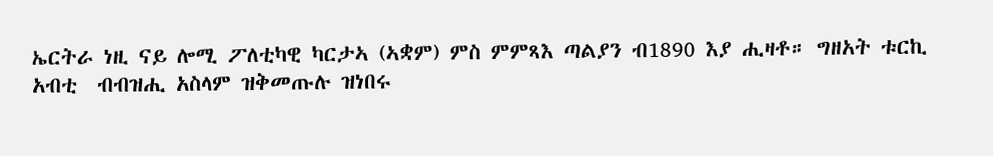ኤርትራ ነዚ ናይ ሎሚ ፖለቲካዊ ካርታኣ (ኣቋም) ምስ ምምጻእ ጣልያን ብ1890 እያ ሒዛቶ። ግዘአት ቱርኪ አብቲ  ብብዝሒ አስላም ዝቅመጡሉ ዝነበሩ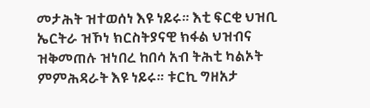መታሕት ዝተወሰነ እዩ ነይሩ። እቲ ፍርቂ ህዝቢ ኤርትራ ዝኾነ ክርስትያናዊ ክፋል ህዝብና ዝቅመጠሉ ዝነበረ ከበሳ አብ ትሕቲ ካልኦት ምምሕዳራት እዩ ነይሩ። ቱርኪ ግዘአታ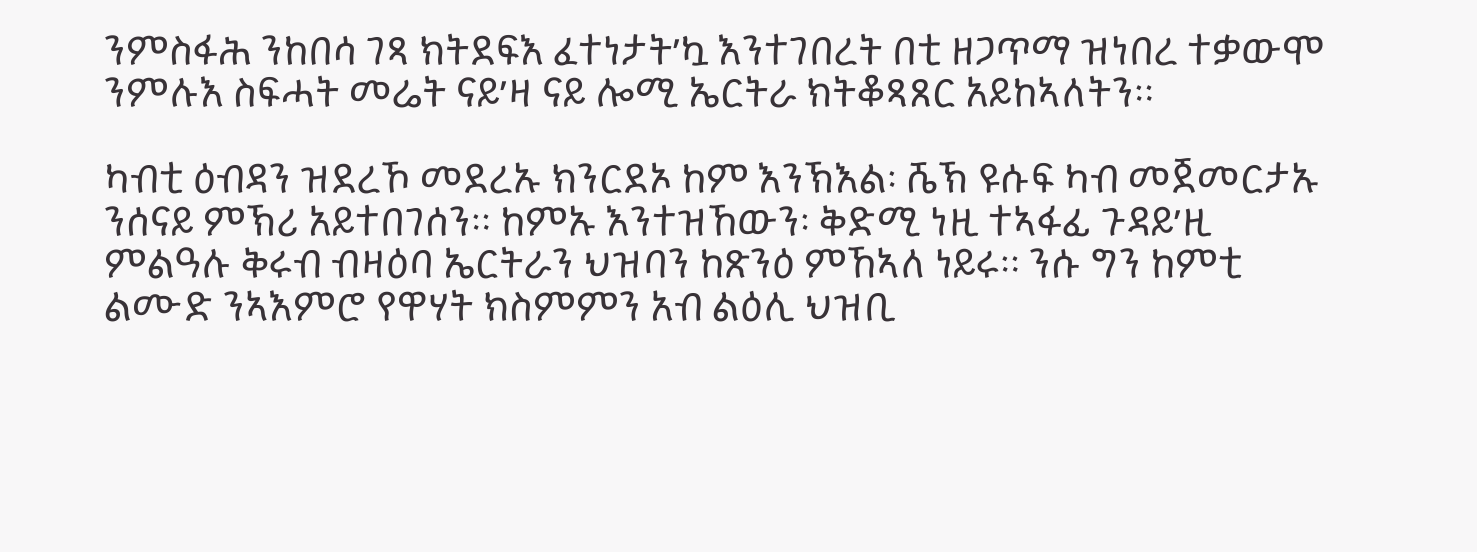ንምስፋሕ ንከበሳ ገጻ ክትደፍእ ፈተነታት’ኳ እንተገበረት በቲ ዘጋጥማ ዝነበረ ተቃውሞ ንምሉእ ስፍሓት መሬት ናይ’ዛ ናይ ሎሚ ኤርትራ ክትቆጻጸር አይከኣለትን።

ካብቲ ዕብዳን ዝደረኾ መደረኡ ክንርደኦ ከም እንኽእል፡ ሼኽ ዩሱፍ ካብ መጀመርታኡ ንሰናይ ምኽሪ አይተበገሰን። ከምኡ እንተዝኸውን፡ ቅድሚ ነዚ ተኣፋፊ ጉዳይ’ዚ ምልዓሉ ቅሩብ ብዛዕባ ኤርትራን ህዝባን ከጽንዕ ምኸኣለ ነይሩ። ንሱ ግን ከምቲ ልሙድ ንኣእምሮ የዋሃት ክስምምን አብ ልዕሊ ህዝቢ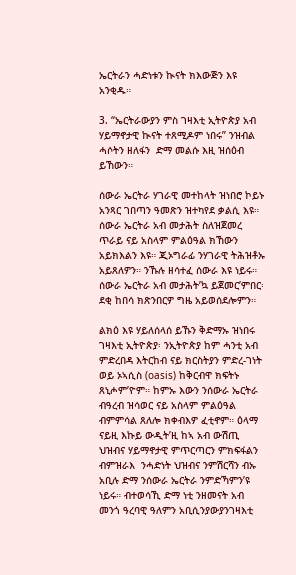ኤርትራን ሓድነቱን ኲናት ክእውጅን እዩ አንቂዱ።

3. “ኤርትራውያን ምስ ገዛእቲ ኢትዮጵያ አብ ሃይማኖታዊ ኲናት ተጸሚዶም ነበሩ” ንዝብል ሓሶትን ዘለፋን  ድማ መልሱ እዚ ዝሰዕብ ይኸውን።

ሰውራ ኤርትራ ሃገራዊ መተከላት ዝነበሮ ኮይኑ አንጻር ገበጣን ዓመጽን ዝተካየደ ቃልሲ እዩ። ሰውራ ኤርትራ አብ መታሕት ስለዝጀመረ ጥራይ ናይ አስላም ምልዕዓል ክኸውን አይክእልን እዩ። ጂኦግራፊ ንሃገራዊ ትሕዝቶኡ አይጸለዎን። ንኹሉ ዘሳተፈ ሰውራ እዩ ነይሩ። ሰውራ ኤርትራ አብ መታሕት’ኳ ይጀመር’ምበር፡ ደቂ ከበሳ ክጽንበርዎ ግዜ አይወሰደሎምን።

ልክዕ እዩ ሃይለሰላሰ ይኹን ቅድማኡ ዝነበሩ ገዛእቲ ኢትዮጵያ፡ ንኢትዮጵያ ከም ሓንቲ አብ ምድረበዳ እትርከብ ናይ ክርስትያን ምድረ-ገነት ወይ ኦኣሲስ (oasis) ከቅርብዋ ክፍትኑ ጸኒሖም’ዮም። ከምኡ እውን ንሰውራ ኤርትራ ብዓረብ ዝሳወር ናይ አስላም ምልዕዓል ብምምሳል ጸለሎ ክቀብእዎ ፈቲኖም። ዕላማ ናይዚ እኩይ ውዲት’ዚ ከኣ አብ ውሽጢ ህዝብና ሃይማኖታዊ ምጥርጣርን ምክፍፋልን ብምዝራእ  ንሓድነት ህዝብና ንምሽርሻን ብኡ አቢሉ ድማ ንሰውራ ኤርትራ ንምድኻምን’ዩ ነይሩ። ብተወሳኺ ድማ ነቲ ንዘመናት አብ መንጎ ዓረባዊ ዓለምን አቢሲንያውያንገዛእቲ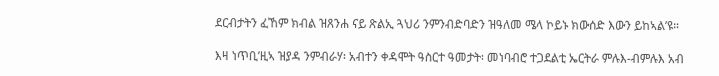ደርብታትን ፈኸም ክብል ዝጸንሐ ናይ ጽልኢ ጓህሪ ንምንብድባድን ዝዓለመ ሜላ ኮይኑ ክውሰድ እውን ይከኣል’ዩ።

እዛ ነጥቢ’ዚኣ ዝያዳ ንምብራሃ፡ አብተን ቀዳሞት ዓስርተ ዓመታት፡ መነባብሮ ተጋደልቲ ኤርትራ ምሉእ-ብምሉእ አብ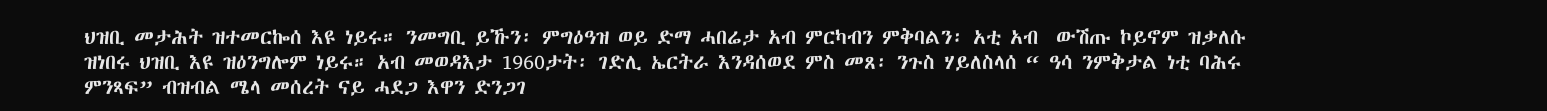ህዝቢ መታሕት ዝተመርኰሰ እዩ ነይሩ። ንመግቢ ይኹን፡ ምግዕዓዝ ወይ ድማ ሓበሬታ አብ ምርካብን ምቅባልን፡ አቲ አብ  ውሽጡ ኮይኖም ዝቃለሱ ዝነበሩ ህዝቢ እዩ ዝዕንግሎም ነይሩ። አብ መወዳእታ 1960ታት፡ ገድሊ ኤርትራ እንዳሰወደ ምስ መጸ፡ ንጉስ ሃይለስላሰ “ ዓሳ ንምቅታል ነቲ ባሕሩ ምንጻፍ” ብዝብል ሜላ መሰረት ናይ ሓደጋ እዋን ድንጋገ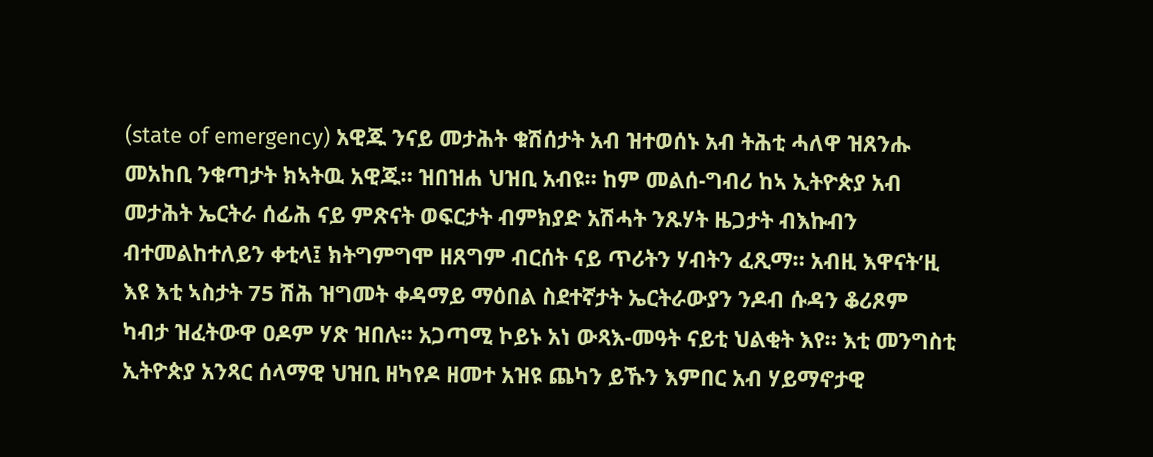(state of emergency) አዊጁ ንናይ መታሕት ቁሽሰታት አብ ዝተወሰኑ አብ ትሕቲ ሓለዋ ዝጸንሑ መአከቢ ንቁጣታት ክኣትዉ አዊጁ። ዝበዝሐ ህዝቢ አብዩ። ከም መልሰ-ግብሪ ከኣ ኢትዮጵያ አብ መታሕት ኤርትራ ሰፊሕ ናይ ምጽናት ወፍርታት ብምክያድ አሽሓት ንጹሃት ዜጋታት ብእኩብን ብተመልከተለይን ቀቲላ፤ ክትግምግሞ ዘጸግም ብርሰት ናይ ጥሪትን ሃብትን ፈጺማ። አብዚ እዋናት’ዚ እዩ እቲ ኣስታት 75 ሽሕ ዝግመት ቀዳማይ ማዕበል ስደተኛታት ኤርትራውያን ንዶብ ሱዳን ቆሪጾም ካብታ ዝፈትውዋ ዐዶም ሃጽ ዝበሉ። አጋጣሚ ኮይኑ አነ ውጻእ-መዓት ናይቲ ህልቂት እየ። እቲ መንግስቲ ኢትዮጵያ አንጻር ሰላማዊ ህዝቢ ዘካየዶ ዘመተ አዝዩ ጨካን ይኹን እምበር አብ ሃይማኖታዊ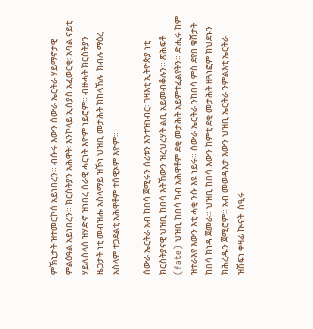ምኽኒታት ዝተመርኮሰ አይነበረን። ብሱሩ እውን ሰውራ ኤርትራ ሃይማኖታዊ ምልዕዓል አይነበረን። ክርስትያን አሕዋት፡ እንኮላይ ኢሰያስ አፈወርቂ፡ አባል ናይቲ ሃይለስላሰ ዝሃድኖ ዝነበረ ሰራዊ ሓርነት እዮም ነይሮም። ብዙሓት ክርስትያን ዜጋታት ነቲ መብዝሑ አስላማይ ዝኾነ ህዝቢ መታሕት ክከላኸሉ  ክብሉ ማዕረ አስላም ተጋደልቲ አሕዋቶም ተሰዊኦም እዮም።

ሰውራ ኤርትራ አብ ከበሳ ጀሚሩን ሰሪቱን እንተዝነብር፡ ገዛእቲ ኢትዮጵያ ነቲ ክርስትያናዊ ህዝቢ ከበሳ እትኸውን ዝረህረሃት ልቢ አይመብቆሉን። ጽሕፍቶ (fate) ህዝቢ ከበሳ ካብ አሕዋቶም ደቂ መታሕት አይምተፈልየትን። ድሒሩ ከም ዝተራእየ እውን እቲ ሓቂ ንሱ እዩ ነይሩ። ሰውራ ኤርትራ ንከበሳ ምስ ደየበ ቁሸታት ከበሳ ክነዳ ጀመራ። ህዝቢ ከበሳ እውን ከምቲ ደቂ መታሕት ዘጓነፎም ክህደኑን ክሕረዱን ጀሚሮም። አብ መወዳእታ እውን ህዝቢ ኤርትራ ንምልእቲ ኤርትራ ዝሽፍነ ቀዛፊ ኲናት  ስዒሩ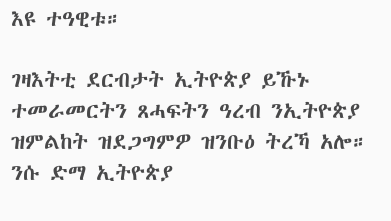እዩ ተዓዊቱ።

ገዛእትቲ ደርብታት ኢትዮጵያ ይኹኑ ተመራመርትን ጸሓፍትን ዓረብ ንኢትዮጵያ ዝምልከት ዝደጋግምዎ ዝንቡዕ ትረኻ አሎ። ንሱ ድማ ኢትዮጵያ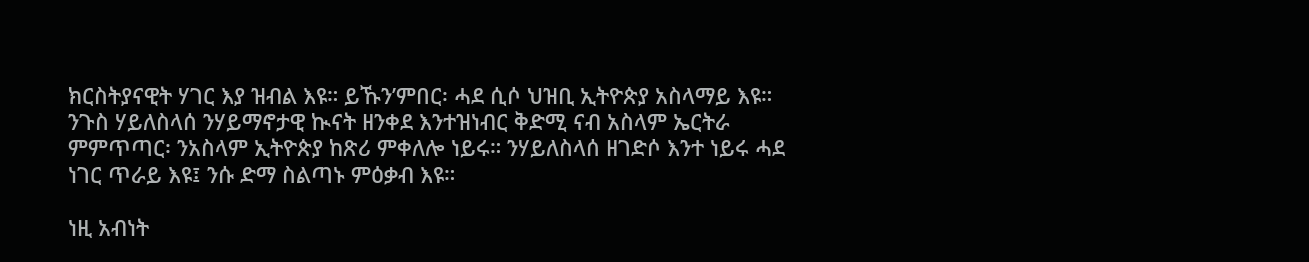ክርስትያናዊት ሃገር እያ ዝብል እዩ። ይኹን’ምበር፡ ሓደ ሲሶ ህዝቢ ኢትዮጵያ አስላማይ እዩ። ንጉስ ሃይለስላሰ ንሃይማኖታዊ ኲናት ዘንቀደ እንተዝነብር ቅድሚ ናብ አስላም ኤርትራ ምምጥጣር፡ ንአስላም ኢትዮጵያ ከጽሪ ምቀለሎ ነይሩ። ንሃይለስላሰ ዘገድሶ እንተ ነይሩ ሓደ ነገር ጥራይ እዩ፤ ንሱ ድማ ስልጣኑ ምዕቃብ እዩ።

ነዚ አብነት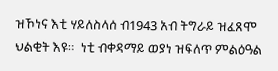ዝኾነና እቲ ሃይለስላሰ ብ1943 አብ ትግራይ ዝፈጸሞ ህልቂት እዩ።  ነቲ ብቀዳማይ ወያነ ዝፍለጥ ምልዕዓል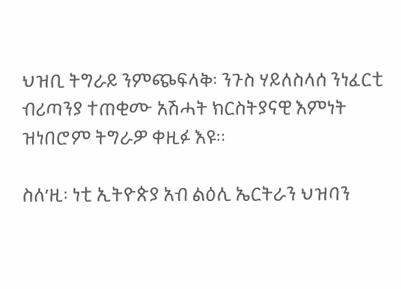ህዝቢ ትግራይ ንምጭፍላቅ፡ ንጉስ ሃይለስላሰ ንነፈርቲ ብሪጣንያ ተጠቂሙ አሽሓት ክርስትያናዊ እምነት ዝነበሮም ትግራዎ ቀዚፉ እዩ።

ስለ’ዚ፡ ነቲ ኢትዮጵያ አብ ልዕሊ ኤርትራን ህዝባን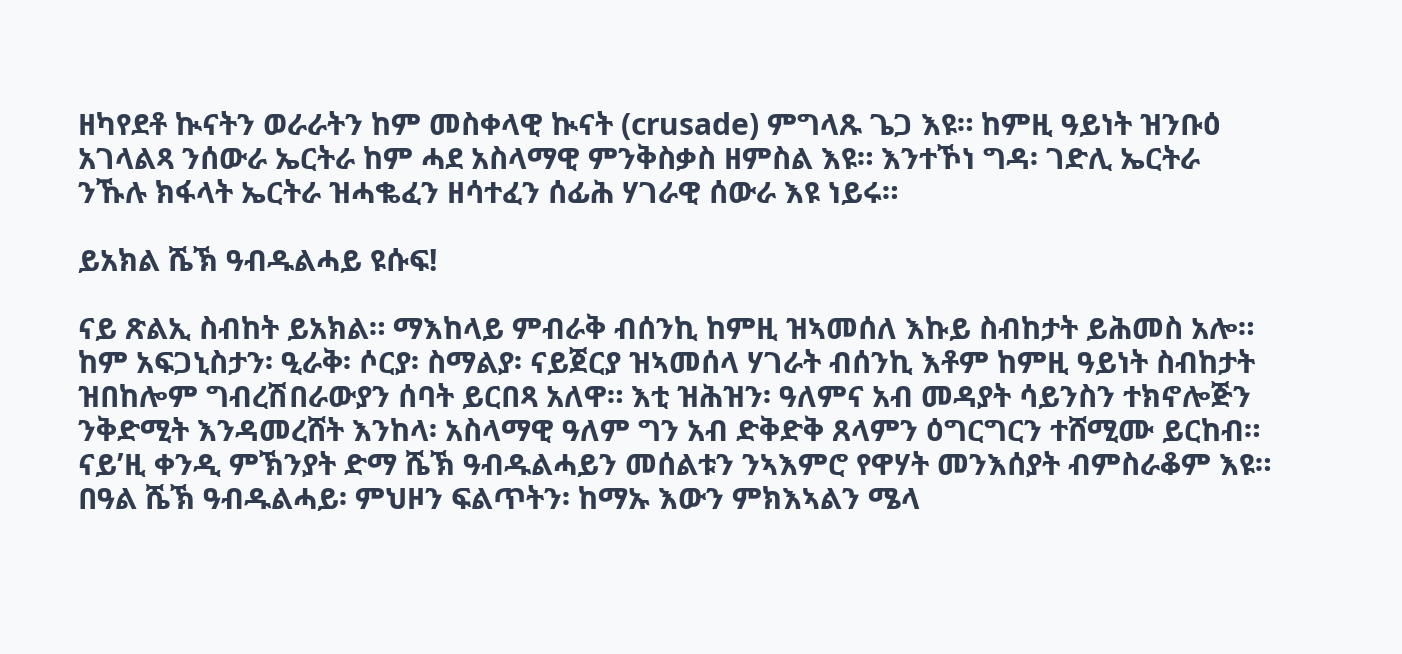ዘካየደቶ ኲናትን ወራራትን ከም መስቀላዊ ኲናት (crusade) ምግላጹ ጌጋ እዩ። ከምዚ ዓይነት ዝንቡዕ አገላልጻ ንሰውራ ኤርትራ ከም ሓደ አስላማዊ ምንቅስቃስ ዘምስል እዩ። እንተኾነ ግዳ፡ ገድሊ ኤርትራ ንኹሉ ክፋላት ኤርትራ ዝሓቈፈን ዘሳተፈን ሰፊሕ ሃገራዊ ሰውራ እዩ ነይሩ።

ይአክል ሼኽ ዓብዱልሓይ ዩሱፍ!

ናይ ጽልኢ ስብከት ይአክል። ማእከላይ ምብራቅ ብሰንኪ ከምዚ ዝኣመሰለ እኩይ ስብከታት ይሕመስ አሎ። ከም አፍጋኒስታን፡ ዒራቅ፡ ሶርያ፡ ስማልያ፡ ናይጀርያ ዝኣመሰላ ሃገራት ብሰንኪ እቶም ከምዚ ዓይነት ስብከታት ዝበከሎም ግብረሽበራውያን ሰባት ይርበጻ አለዋ። እቲ ዝሕዝን፡ ዓለምና አብ መዳያት ሳይንስን ተክኖሎጅን ንቅድሚት እንዳመረሸት እንከላ፡ አስላማዊ ዓለም ግን አብ ድቅድቅ ጸላምን ዕግርግርን ተሸሚሙ ይርከብ። ናይ’ዚ ቀንዲ ምኽንያት ድማ ሼኽ ዓብዱልሓይን መሰልቱን ንኣእምሮ የዋሃት መንእሰያት ብምስራቆም እዩ። በዓል ሼኽ ዓብዱልሓይ፡ ምህዞን ፍልጥትን፡ ከማኡ እውን ምክእኣልን ሜላ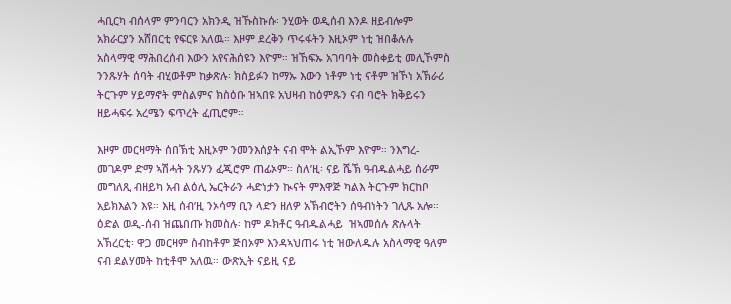ሓቢርካ ብሰላም ምንባርን አክንዲ ዝኹስኩሱ፡ ንሂወት ወዲሰብ እንዶ ዘይብሎም አክራርያን አሸበርቲ የፍርዩ አለዉ። እዞም ደረቅን ጥሩፋትን እዚኦም ነቲ ዝበቆሉሉ አስላማዊ ማሕበረሰብ እውን አየናሕሰዩን እዮም። ዝኸፍኡ አገባባት መስቀይቲ መሊኾምስ ንንጹሃት ሰባት ብሂወቶም ከቃጽሉ፡ ክስይፉን ከማኡ እውን ነቶም ነቲ ናቶም ዝኾነ አኽራሪ ትርጉም ሃይማኖት ምስልምና ክስዕቡ ዝኣበዩ አህዛብ ከዕምጹን ናብ ባሮት ክቅይሩን ዘይሓፍሩ አረሜን ፍጥረት ፈጢሮም።

እዞም መርዛማት ሰበኽቲ እዚኦም ንመንእሰያት ናብ ሞት ልኢኾም እዮም። ንእግረ-መገዶም ድማ ኣሽሓት ንጹሃን ፈጂሮም ጠፊኦም። ስለ’ዚ፡ ናይ ሼኽ ዓብዱልሓይ ሰራም መግለጺ ብዘይካ አብ ልዕሊ ኤርትራን ሓድነታን ኲናት ምእዋጅ ካልእ ትርጉም ክርከቦ አይክእልን እዩ። እዚ ሰብ’ዚ ንኦሳማ ቢን ላድን ዘለዎ አኽብሮትን ሰዓብነትን ገሊጹ አሎ። ዕድል ወዲ-ሰብ ዝጨበጡ ክመስሉ፡ ከም ዶክቶር ዓብዱልሓይ  ዝኣመሰሉ ጽሉላት አኽረርቲ፡ ዋጋ መርዛም ስብከቶም ጅበኦም እንዳኣህጠሩ ነቲ ዝውለዱሉ አስላማዊ ዓለም ናብ ደልሃመት ከቲቶሞ አለዉ። ውጽኢት ናይዚ ናይ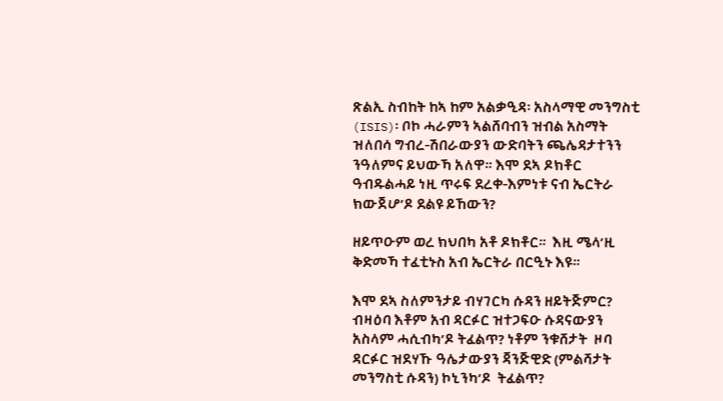ጽልኢ ስብከት ከኣ ከም አልቃዒዳ፡ አስላማዊ መንግስቲ (ISIS)፡ ቦኮ ሓራምን ኣልሸባብን ዝብል አስማት ዝለበሳ ግብረ-ሽበራውያን ውድባትን ጫሌዳታተንን ንዓለምና ይህውኻ አለዋ። እሞ ደኣ ዶክቶር ዓብዱልሓይ ነዚ ጥሩፍ ደረቀ-እምነቱ ናብ ኤርትራ ክውጀሆ’ዶ ደልዩ ይኸውን?

ዘይጥዑም ወረ ክህበካ አቶ ዶክቶር።  እዚ ሜላ’ዚ ቅድመኻ ተፈቲኑስ አብ ኤርትራ በርዒኑ እዩ።

እሞ ደኣ ስለምንታይ ብሃገርካ ሱዳን ዘይትጅምር? ብዛዕባ እቶም አብ ዳርፉር ዝተጋፍዑ ሱዳናውያን አስላም ሓሲብካ’ዶ ትፈልጥ? ነቶም ንቁሸታት  ዞባ ዳርፉር ዝደሃኹ ዓሌታውያን ጃንጅዊድ (ምልሻታት መንግስቲ ሱዳን) ኮኒንካ’ዶ  ትፈልጥ?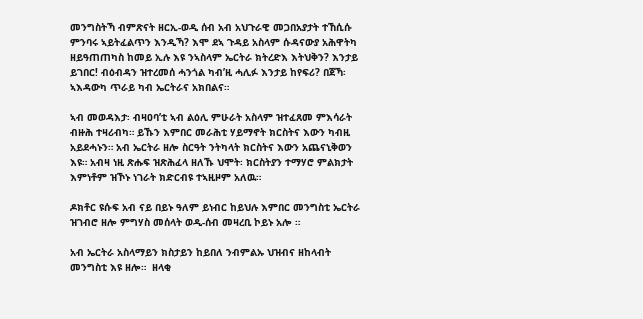መንግስትኻ ብምጽናት ዘርኢ-ወዲ ሰብ አብ አህጉራዊ መጋበአያታት ተኸሲሱ ምንባሩ ኣይትፈልጥን እንዲኻ? እሞ ደኣ ጉዳይ አስላም ሱዳናውያ አሕዋትካ ዘይዓጠጠካስ ከመይ ኢሉ እዩ ንኣስላም ኤርትራ ክትረድእ እትህቅን? እንታይ ይገበር! ብዕብዳን ዝተረመሰ ሓንጎል ካብ’ዚ ሓሊፉ እንታይ ከየፍሪ? በጀኻ፡ ኣእዳውካ ጥራይ ካብ ኤርትራና አክበልና።

ኣብ መወዳእታ፡ ብዛዐባ’ቲ ኣብ ልዕሊ ምሁራት አስላም ዝተፈጸመ ምእሳራት ብዙሕ ተዛሪብካ። ይኹን እምበር መራሕቲ ሃይማኖት ክርስትና እውን ካብዚ አይደሓኑን። አብ ኤርትራ ዘሎ ስርዓት ንትካላት ክርስትና እውን አጨናኒቅወን እዩ። አብዛ ነዚ ጽሑፍ ዝጽሕፈላ ዘለኹ ህሞት፡ ክርስትያን ተማሃሮ ምልክታት እምነቶም ዝኾኑ ነገራት ክድርብዩ ተኣዚዞም አለዉ።

ዶክቶር ዩሱፍ አብ ናይ በይኑ ዓለም ይነብር ከይህሉ እምበር መንግስቲ ኤርትራ ዝገብሮ ዘሎ ምግሃስ መሰላት ወዲ-ሰብ መዛረቢ ኮይኑ አሎ ።

አብ ኤርትራ አስላማይን ክስታይን ከይበለ ንብምልኡ ህዝብና ዘከላብት መንግስቲ እዩ ዘሎ።  ዘላቂ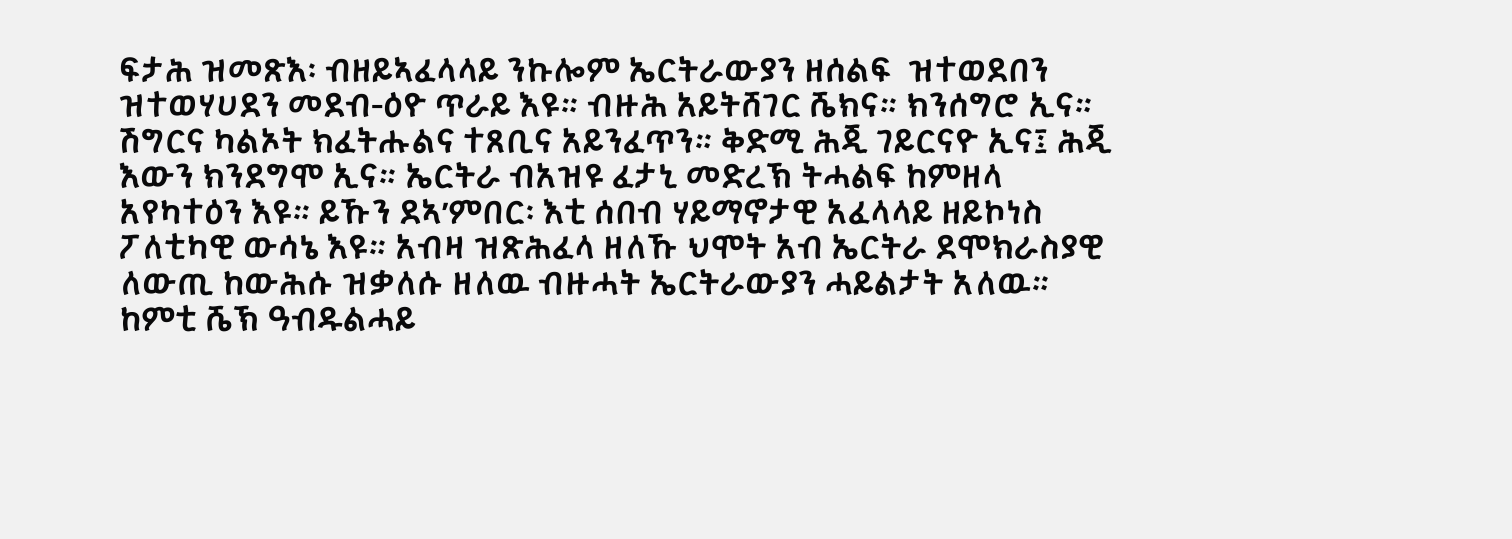ፍታሕ ዝመጽእ፡ ብዘይኣፈላላይ ንኩሎም ኤርትራውያን ዘሰልፍ  ዝተወደበን ዝተወሃሀደን መደብ-ዕዮ ጥራይ እዩ። ብዙሕ አይትሸገር ሼክና። ክንሰግሮ ኢና። ሽግርና ካልኦት ክፈትሑልና ተጸቢና አይንፈጥን። ቅድሚ ሕጂ ገይርናዮ ኢና፤ ሕጂ እውን ክንደግሞ ኢና። ኤርትራ ብአዝዩ ፈታኒ መድረኽ ትሓልፍ ከምዘላ አየካተዕን እዩ። ይኹን ደኣ’ምበር፡ እቲ ሰበብ ሃይማኖታዊ አፈላላይ ዘይኮነስ ፖለቲካዊ ውሳኔ እዩ። አብዛ ዝጽሕፈላ ዘለኹ ህሞት አብ ኤርትራ ደሞክራስያዊ ለውጢ ከውሕሱ ዝቃለሱ ዘለዉ ብዙሓት ኤርትራውያን ሓይልታት አለዉ። ከምቲ ሼኽ ዓብዱልሓይ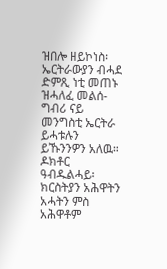ዝበሎ ዘይኮነስ፡ ኤርትራውያን ብሓደ ድምጺ ነቲ መጠኑ ዝሓለፈ መልሰ-ግብሪ ናይ መንግስቲ ኤርትራ ይሓቱሉን ይኹንንዎን አለዉ። ዶክቶር ዓብዱልሓይ፡ ክርስትያን አሕዋትን አሓትን ምስ አሕዋቶም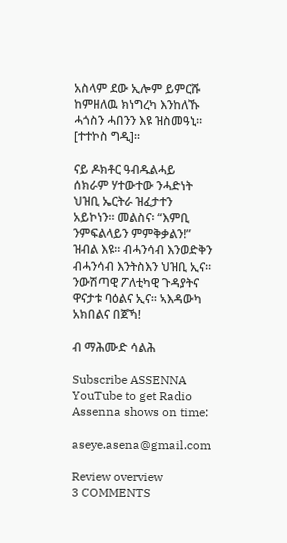አስላም ደው ኢሎም ይምርሹ ከምዘለዉ ክነግረካ እንከለኹ ሓጎስን ሓበንን እዩ ዝስመዓኒ። [ተተኮስ ግዲ]።

ናይ ዶክቶር ዓብዱልሓይ ሰክራም ሃተውተው ንሓድነት ህዝቢ ኤርትራ ዝፈታተን አይኮነን። መልስና፡ “እምቢ ንምፍልላይን ምምቅቃልን!” ዝብል እዩ። ብሓንሳብ እንወድቅን ብሓንሳብ እንትስእን ህዝቢ ኢና። ንውሽጣዊ ፖለቲካዊ ጉዳያትና ዋናታቱ ባዕልና ኢና። ኣእዳውካ አክበልና በጀኻ!

ብ ማሕሙድ ሳልሕ

Subscribe ASSENNA YouTube to get Radio Assenna shows on time:

aseye.asena@gmail.com

Review overview
3 COMMENTS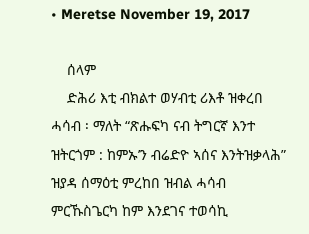• Meretse November 19, 2017

    ሰላም
    ድሕሪ እቲ ብክልተ ወሃብቲ ሪእቶ ዝቀረበ ሓሳብ ፡ ማለት “ጽሑፍካ ናብ ትግርኛ እንተ ዝትርጎም : ከምኡ’ን ብሬድዮ ኣሰና እንትዝቃላሕ” ዝያዳ ሰማዕቲ ምረከበ ዝብል ሓሳብ ምርኹስጌርካ ከም እንደገና ተወሳኪ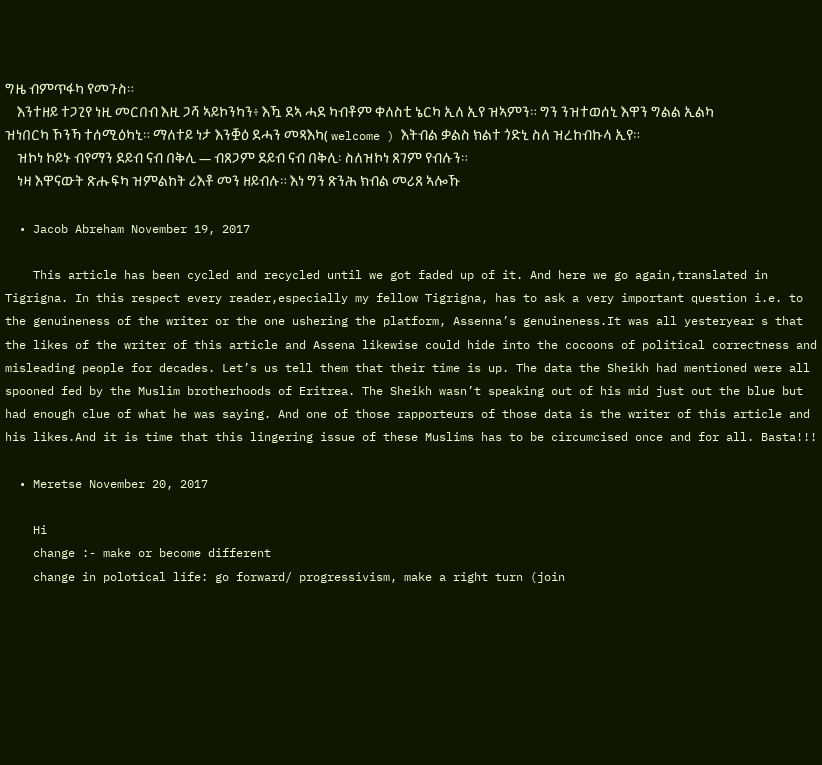ግዜ ብምጥፋካ የመጉስ።
    እንተዘይ ተጋጊየ ነዚ መርበብ እዚ ጋሻ ኣይኮንካን፥ እዃ ደኣ ሓደ ካብቶም ቀለስቲ ኔርካ ኢለ ኢየ ዝኣምን። ግን ንዝተወሰኒ እዋን ግልል ኢልካ ዝነበርካ ኾንኻ ተሰሚዕካኒ። ማለተይ ነታ እንቛዕ ደሓን መጻእካ( welcome ) እትብል ቃልስ ክልተ ጎድኒ ስለ ዝረከብኩላ ኢየ።
    ዝኮነ ኮይኑ ብየማን ደይብ ናብ በቅሊ — ብጸጋም ደይብ ናብ በቅሊ፡ ስለዝኮነ ጸገም የብሉን።
    ነዛ እዋናውት ጽሑፍካ ዝምልከት ሪእቶ መን ዘይብሉ። እነ ግን ጽንሕ ክብል መሪጸ ኣሎኹ

  • Jacob Abreham November 19, 2017

    This article has been cycled and recycled until we got faded up of it. And here we go again,translated in Tigrigna. In this respect every reader,especially my fellow Tigrigna, has to ask a very important question i.e. to the genuineness of the writer or the one ushering the platform, Assenna’s genuineness.It was all yesteryear s that the likes of the writer of this article and Assena likewise could hide into the cocoons of political correctness and misleading people for decades. Let’s us tell them that their time is up. The data the Sheikh had mentioned were all spooned fed by the Muslim brotherhoods of Eritrea. The Sheikh wasn’t speaking out of his mid just out the blue but had enough clue of what he was saying. And one of those rapporteurs of those data is the writer of this article and his likes.And it is time that this lingering issue of these Muslims has to be circumcised once and for all. Basta!!!

  • Meretse November 20, 2017

    Hi
    change :- make or become different
    change in polotical life: go forward/ progressivism, make a right turn (join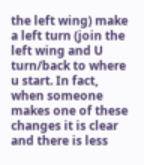the left wing) make a left turn (join the left wing and U turn/back to where u start. In fact, when someone makes one of these changes it is clear and there is less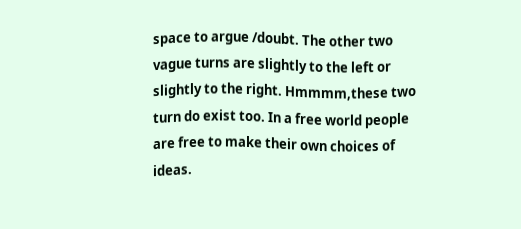space to argue /doubt. The other two vague turns are slightly to the left or slightly to the right. Hmmmm,these two turn do exist too. In a free world people are free to make their own choices of ideas.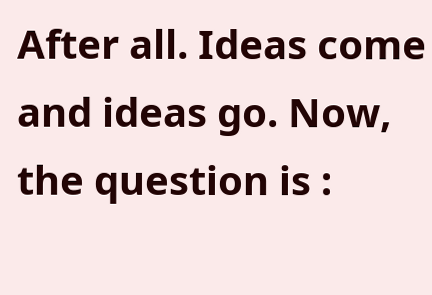After all. Ideas come and ideas go. Now, the question is :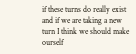if these turns do really exist and if we are taking a new turn I think we should make ourself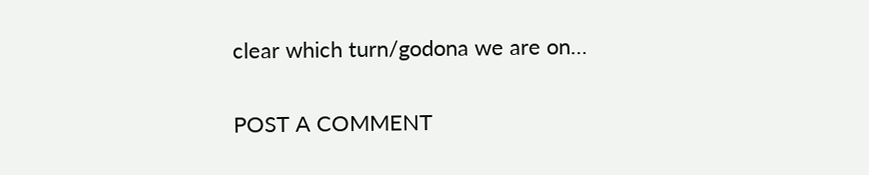clear which turn/godona we are on…

POST A COMMENT